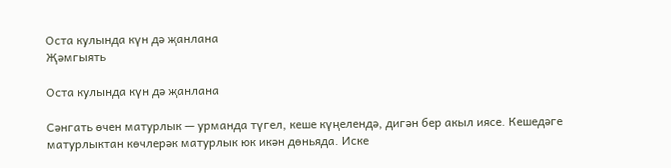Оста кулында күн дә җанлана
Җәмгыять

Оста кулында күн дә җанлана

Сәнгать өчен матурлык — урманда түгел, кеше күңелендә, дигән бер акыл иясе. Кешедәге матурлыктан көчлерәк матурлык юк икән дөньяда. Иске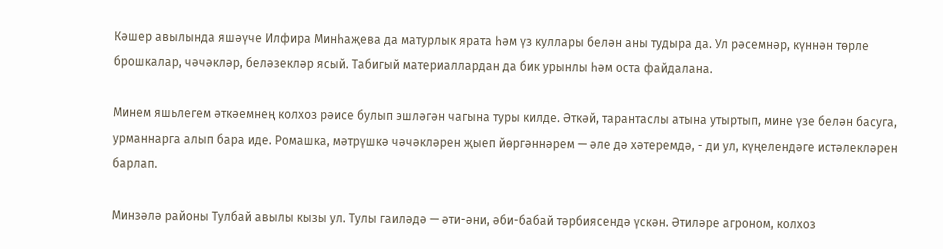Кәшер авылында яшәүче Илфира Минһаҗева да матурлык ярата һәм үз куллары белән аны тудыра да. Ул рәсемнәр, күннән төрле брошкалар, чәчәкләр, беләзекләр ясый. Табигый материаллардан да бик урынлы һәм оста файдалана.

Минем яшьлегем әткәемнең колхоз рәисе булып эшләгән чагына туры килде. Әткәй, тарантаслы атына утыртып, мине үзе белән басуга, урманнарга алып бара иде. Ромашка, мәтрүшкә чәчәкләрен җыеп йөргәннәрем — әле дә хәтеремдә, - ди ул, күңелендәге истәлекләрен барлап.

Минзәлә районы Тулбай авылы кызы ул. Тулы гаиләдә — әти-әни, әби-бабай тәрбиясендә үскән. Әтиләре агроном, колхоз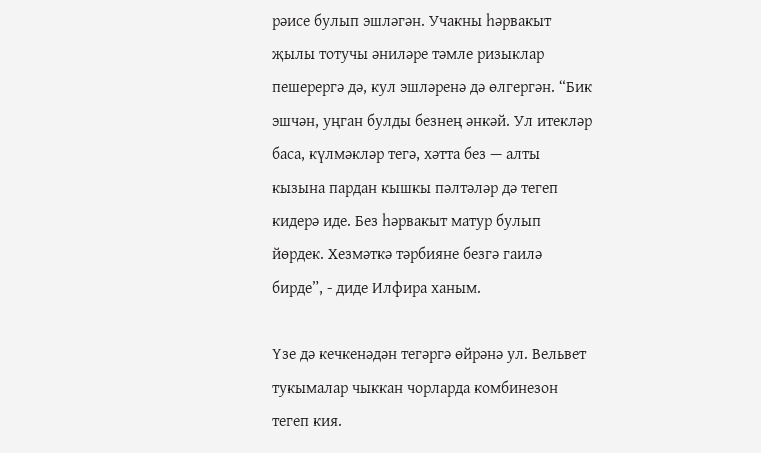рәисе булып эшләгән. Учакны һәрвакыт җылы тотучы әниләре тәмле ризыклар пешерергә дә, кул эшләренә дә өлгергән. “Бик эшчән, уңган булды безнең әнкәй. Ул итекләр баса, күлмәкләр тегә, хәтта без — алты кызына пардан кышкы пәлтәләр дә тегеп кидерә иде. Без һәрвакыт матур булып йөрдек. Хезмәткә тәрбияне безгә гаилә бирде”, - диде Илфира ханым.

Үзе дә кечкенәдән тегәргә өйрәнә ул. Вельвет тукымалар чыккан чорларда комбинезон тегеп кия.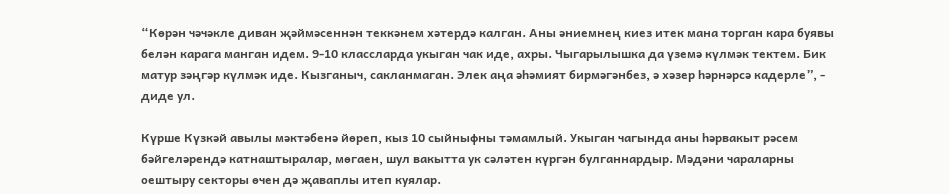“Көрән чәчәкле диван җәймәсеннән теккәнем хәтердә калган. Аны әниемнең киез итек мана торган кара буявы белән карага манган идем. 9-10 классларда укыган чак иде, ахры. Чыгарылышка да үземә күлмәк тектем. Бик матур зәңгәр күлмәк иде. Кызганыч, сакланмаган. Элек аңа әһәмият бирмәгәнбез, ә хәзер һәрнәрсә кадерле”, - диде ул.

Күрше Күзкәй авылы мәктәбенә йөреп, кыз 10 сыйныфны тәмамлый. Укыган чагында аны һәрвакыт рәсем бәйгеләрендә катнаштыралар, мөгаен, шул вакытта ук сәләтен күргән булганнардыр. Мәдәни чараларны оештыру секторы өчен дә җаваплы итеп куялар.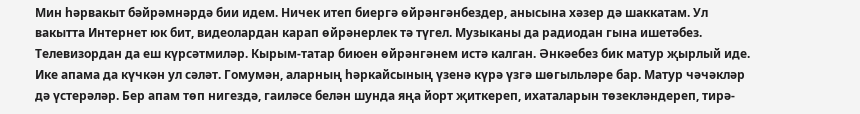Мин һәрвакыт бәйрәмнәрдә бии идем. Ничек итеп биергә өйрәнгәнбездер, анысына хәзер дә шаккатам. Ул вакытта Интернет юк бит, видеолардан карап өйрәнерлек тә түгел. Музыканы да радиодан гына ишетәбез. Телевизордан да еш күрсәтмиләр. Кырым-татар биюен өйрәнгәнем истә калган. Әнкәебез бик матур җырлый иде. Ике апама да күчкән ул сәләт. Гомумән, аларның һәркайсының үзенә күрә үзгә шөгыльләре бар. Матур чәчәкләр дә үстерәләр. Бер апам төп нигездә, гаиләсе белән шунда яңа йорт җиткереп, ихаталарын төзекләндереп, тирә-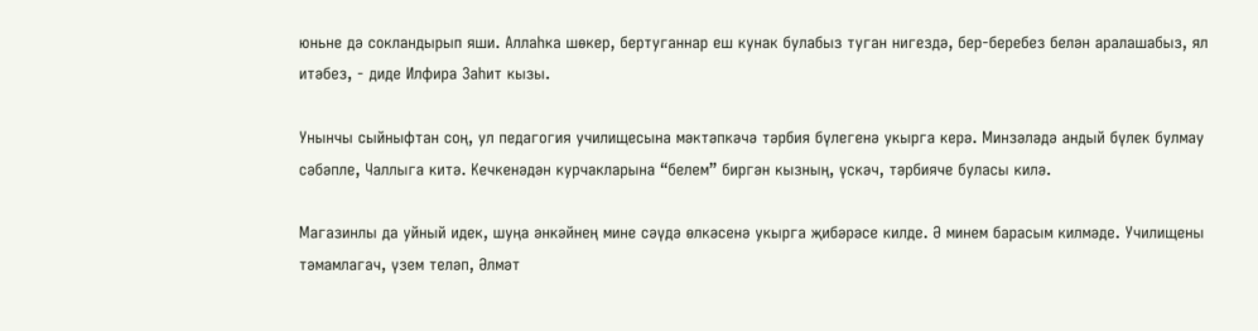юньне дә сокландырып яши. Аллаһка шөкер, бертуганнар еш кунак булабыз туган нигездә, бер-беребез белән аралашабыз, ял итәбез, - диде Илфира Заһит кызы.

Унынчы сыйныфтан соң, ул педагогия училищесына мәктәпкәчә тәрбия бүлегенә укырга керә. Минзәләдә андый бүлек булмау сәбәпле, Чаллыга китә. Кечкенәдән курчакларына “белем” биргән кызның, үскәч, тәрбияче буласы килә.

Магазинлы да уйный идек, шуңа әнкәйнең мине сәүдә өлкәсенә укырга җибәрәсе килде. Ә минем барасым килмәде. Училищены тәмамлагач, үзем теләп, Әлмәт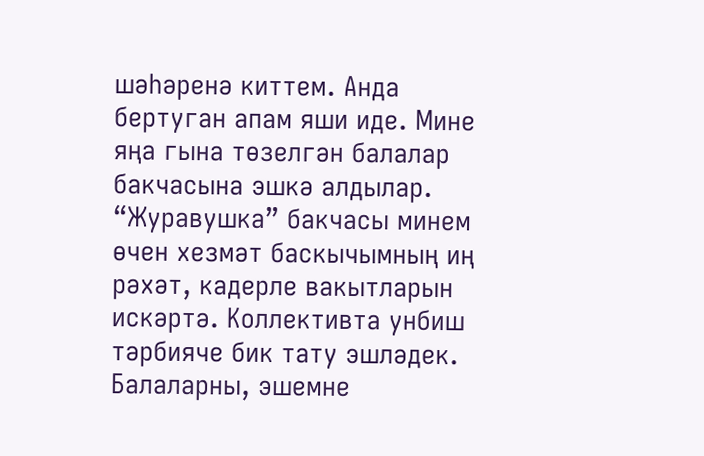шәһәренә киттем. Анда бертуган апам яши иде. Мине яңа гына төзелгән балалар бакчасына эшкә алдылар. “Журавушка” бакчасы минем өчен хезмәт баскычымның иң рәхәт, кадерле вакытларын искәртә. Коллективта унбиш тәрбияче бик тату эшләдек. Балаларны, эшемне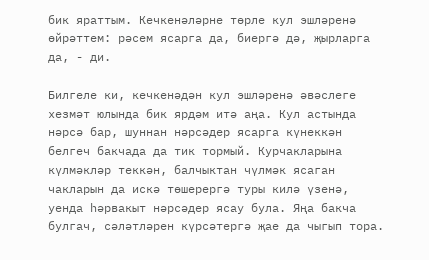бик яраттым. Кечкенәләрне төрле кул эшләренә өйрәттем: рәсем ясарга да, биергә дә, җырларга да, - ди.

Билгеле ки, кечкенәдән кул эшләренә әвәслеге хезмәт юлында бик ярдәм итә аңа. Кул астында нәрсә бар, шуннан нәрсәдер ясарга күнеккән белгеч бакчада да тик тормый. Курчакларына күлмәкләр теккән, балчыктан чүлмәк ясаган чакларын да искә төшерергә туры килә үзенә, уенда һәрвакыт нәрсәдер ясау була. Яңа бакча булгач, сәләтләрен күрсәтергә җае да чыгып тора.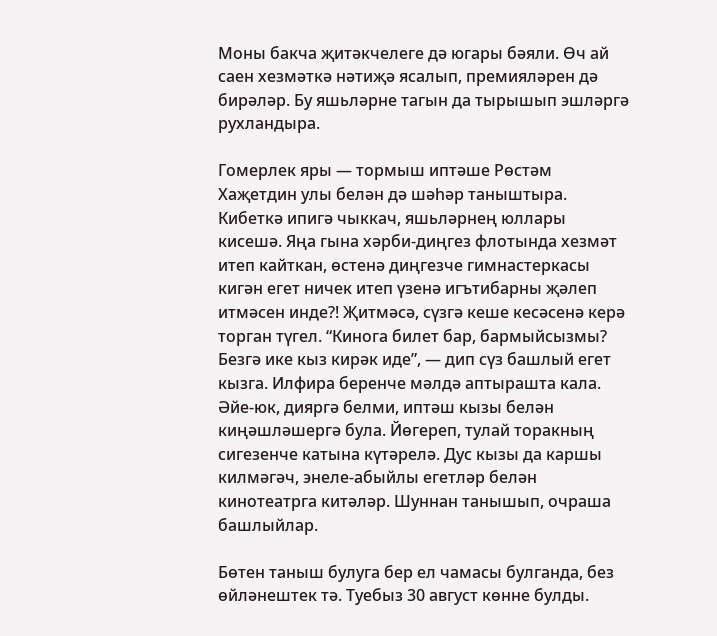Моны бакча җитәкчелеге дә югары бәяли. Өч ай саен хезмәткә нәтиҗә ясалып, премияләрен дә бирәләр. Бу яшьләрне тагын да тырышып эшләргә рухландыра.

Гомерлек яры — тормыш иптәше Рөстәм Хаҗетдин улы белән дә шәһәр таныштыра. Кибеткә ипигә чыккач, яшьләрнең юллары кисешә. Яңа гына хәрби-диңгез флотында хезмәт итеп кайткан, өстенә диңгезче гимнастеркасы кигән егет ничек итеп үзенә игътибарны җәлеп итмәсен инде?! Җитмәсә, сүзгә кеше кесәсенә керә торган түгел. “Кинога билет бар, бармыйсызмы? Безгә ике кыз кирәк иде”, — дип сүз башлый егет кызга. Илфира беренче мәлдә аптырашта кала. Әйе-юк, дияргә белми, иптәш кызы белән киңәшләшергә була. Йөгереп, тулай торакның сигезенче катына күтәрелә. Дус кызы да каршы килмәгәч, энеле-абыйлы егетләр белән кинотеатрга китәләр. Шуннан танышып, очраша башлыйлар.

Бөтен таныш булуга бер ел чамасы булганда, без өйләнештек тә. Туебыз 30 август көнне булды.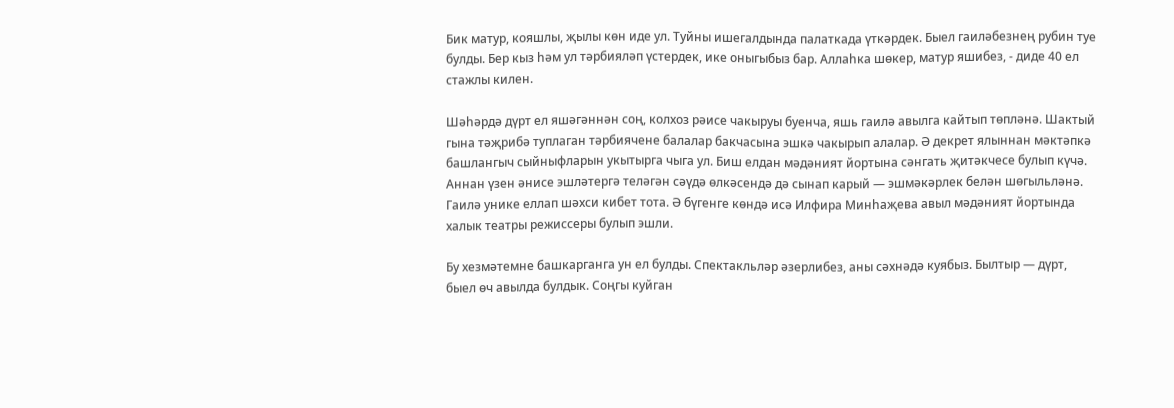Бик матур, кояшлы, җылы көн иде ул. Туйны ишегалдында палаткада үткәрдек. Быел гаиләбезнең рубин туе булды. Бер кыз һәм ул тәрбияләп үстердек, ике оныгыбыз бар. Аллаһка шөкер, матур яшибез, - диде 40 ел стажлы килен.

Шәһәрдә дүрт ел яшәгәннән соң, колхоз рәисе чакыруы буенча, яшь гаилә авылга кайтып төпләнә. Шактый гына тәҗрибә туплаган тәрбиячене балалар бакчасына эшкә чакырып алалар. Ә декрет ялыннан мәктәпкә башлангыч сыйныфларын укытырга чыга ул. Биш елдан мәдәният йортына сәнгать җитәкчесе булып күчә. Аннан үзен әнисе эшләтергә теләгән сәүдә өлкәсендә дә сынап карый — эшмәкәрлек белән шөгыльләнә. Гаилә унике еллап шәхси кибет тота. Ә бүгенге көндә исә Илфира Минһаҗева авыл мәдәният йортында халык театры режиссеры булып эшли.

Бу хезмәтемне башкарганга ун ел булды. Спектакльләр әзерлибез, аны сәхнәдә куябыз. Былтыр — дүрт, быел өч авылда булдык. Соңгы куйган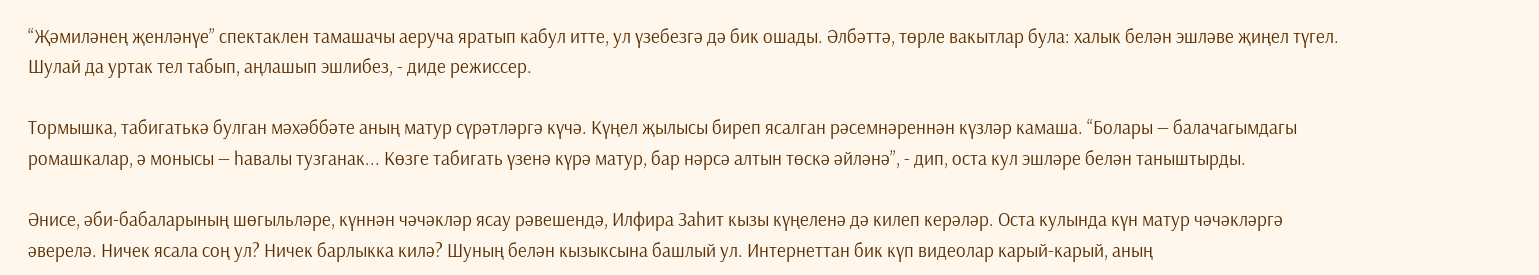“Җәмиләнең җенләнүе” спектаклен тамашачы аеруча яратып кабул итте, ул үзебезгә дә бик ошады. Әлбәттә, төрле вакытлар була: халык белән эшләве җиңел түгел. Шулай да уртак тел табып, аңлашып эшлибез, - диде режиссер.

Тормышка, табигатькә булган мәхәббәте аның матур сүрәтләргә күчә. Күңел җылысы биреп ясалган рәсемнәреннән күзләр камаша. “Болары — балачагымдагы ромашкалар, ә монысы — һавалы тузганак... Көзге табигать үзенә күрә матур, бар нәрсә алтын төскә әйләнә”, - дип, оста кул эшләре белән таныштырды.

Әнисе, әби-бабаларының шөгыльләре, күннән чәчәкләр ясау рәвешендә, Илфира Заһит кызы күңеленә дә килеп керәләр. Оста кулында күн матур чәчәкләргә әверелә. Ничек ясала соң ул? Ничек барлыкка килә? Шуның белән кызыксына башлый ул. Интернеттан бик күп видеолар карый-карый, аның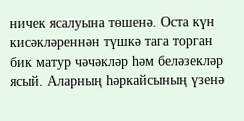ничек ясалуына төшенә. Оста күн кисәкләреннән түшкә тага торган бик матур чәчәкләр һәм беләзекләр ясый. Аларның һәркайсының үзенә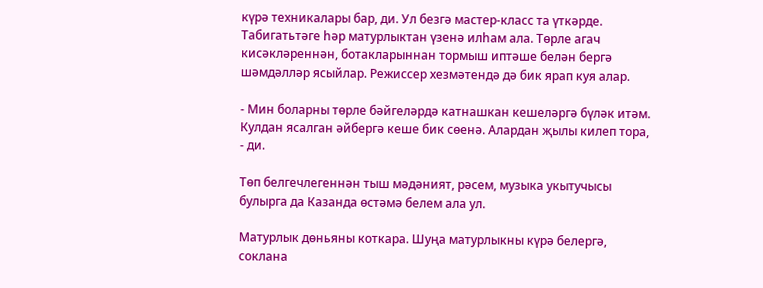күрә техникалары бар, ди. Ул безгә мастер-класс та үткәрде. Табигатьтәге һәр матурлыктан үзенә илһам ала. Төрле агач кисәкләреннән, ботакларыннан тормыш иптәше белән бергә шәмдәлләр ясыйлар. Режиссер хезмәтендә дә бик ярап куя алар.

- Мин боларны төрле бәйгеләрдә катнашкан кешеләргә бүләк итәм. Кулдан ясалган әйбергә кеше бик сөенә. Алардан җылы килеп тора, - ди.

Төп белгечлегеннән тыш мәдәният, рәсем, музыка укытучысы булырга да Казанда өстәмә белем ала ул.

Матурлык дөньяны коткара. Шуңа матурлыкны күрә белергә, соклана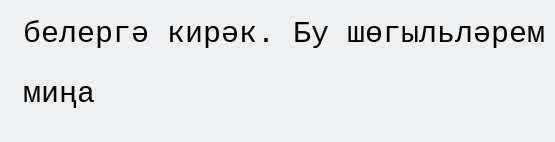белергә кирәк. Бу шөгыльләрем миңа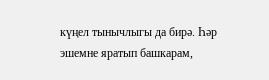күңел тынычлыгы да бирә. Һәр эшемне яратып башкарам,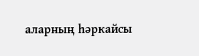аларның һәркайсы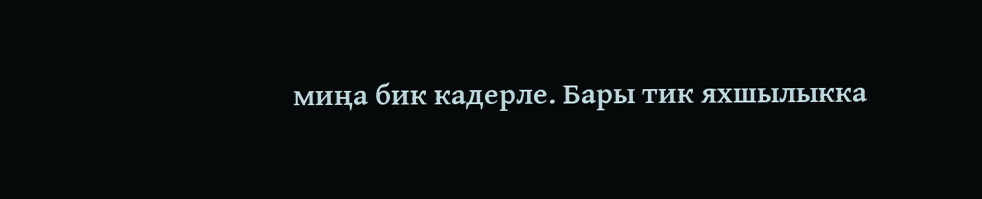миңа бик кадерле. Бары тик яхшылыкка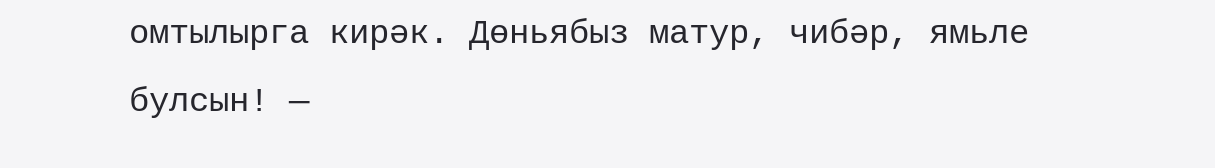омтылырга кирәк. Дөньябыз матур, чибәр, ямьле булсын! —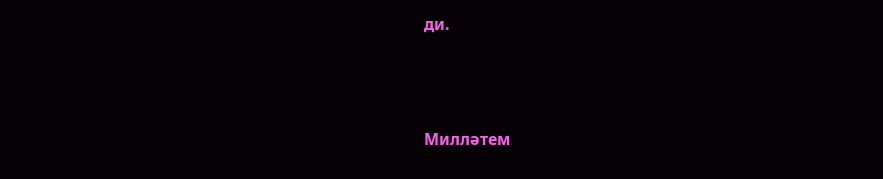ди.



Милләтем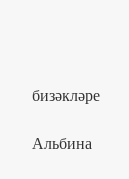бизәкләре

Альбина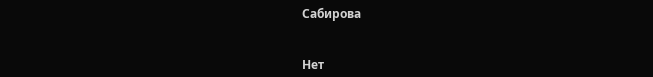Сабирова


Нет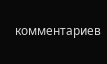комментариев